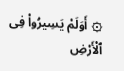۞ أَوَلَمْ يَسِيرُوا۟ فِى ٱلْأَرْضِ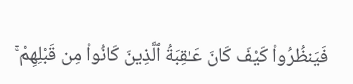فَيَنظُرُوا۟ كَيْفَ كَانَ عَـٰقِبَةُ ٱلَّذِينَ كَانُوا۟ مِن قَبْلِهِمْ ۚ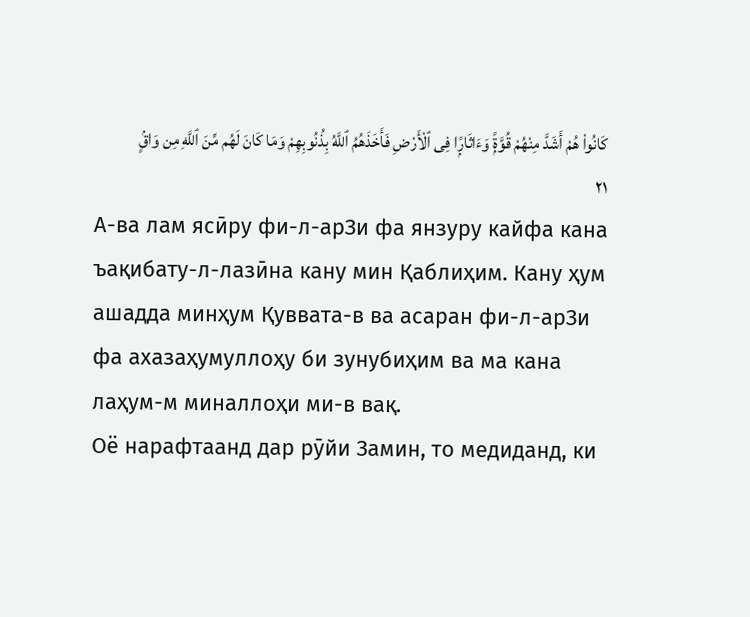كَانُوا۟ هُمْ أَشَدَّ مِنْهُمْ قُوَّةًۭ وَءَاثَارًۭا فِى ٱلْأَرْضِ فَأَخَذَهُمُ ٱللَّهُ بِذُنُوبِهِمْ وَمَا كَانَ لَهُم مِّنَ ٱللَّهِ مِن وَاقٍۢ ٢١
А-ва лам ясӣру фи-л-арЗи фа янзуру кайфа кана ъақибату-л-лазӣна кану мин Қаблиҳим. Кану ҳум ашадда минҳум Қуввата-в ва асаран фи-л-арЗи фа ахазаҳумуллоҳу би зунубиҳим ва ма кана лаҳум-м миналлоҳи ми-в вақ.
Оё нарафтаанд дар рӯйи Замин, то медиданд, ки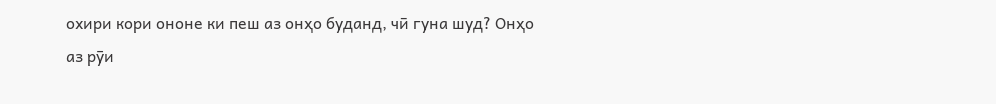охири кори ононе ки пеш аз онҳо буданд, чӣ гуна шуд? Онҳо аз рӯи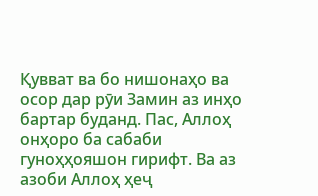Қувват ва бо нишонаҳо ва осор дар рӯи Замин аз инҳо бартар буданд. Пас, Аллоҳ онҳоро ба сабаби гуноҳҳояшон гирифт. Ва аз азоби Аллоҳ ҳеҷ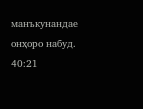манъкунандае онҳоро набуд.
40:21